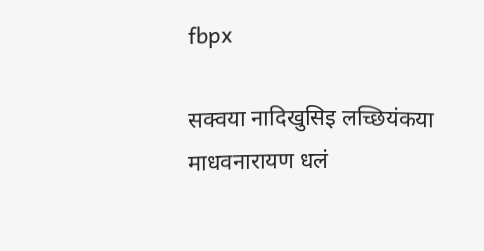fbpx

सक्वया नादिखुसिइ लच्छिय‌ंकया माधवनारायण धल‌ं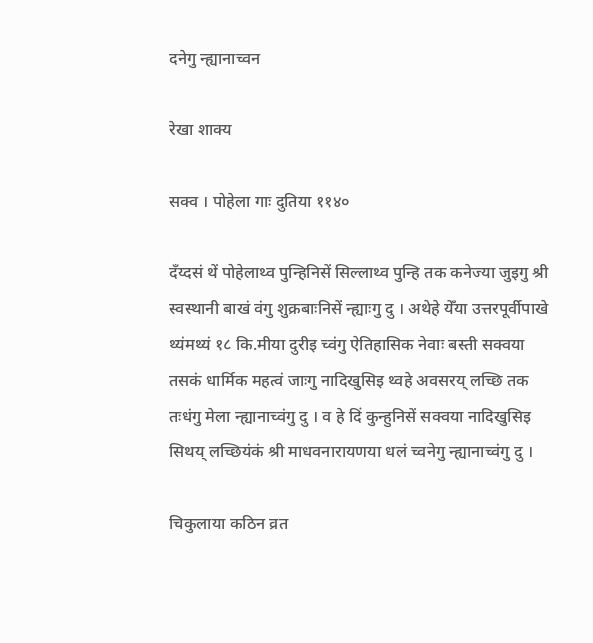दनेगु न्ह्यानाच्वन

रेखा शाक्य

सक्व । पोहेला गाः दुतिया ११४०

दँय्दसं थें पोहेलाथ्व पुन्हिनिसें सिल्लाथ्व पुन्हि तक कनेज्या जुइगु श्री स्वस्थानी बाखं वंगु शुक्रबाःनिसें न्ह्याःगु दु । अथेहे येँया उत्तरपूर्वीपाखे थ्यंमथ्यं १८ कि.मीया दुरीइ च्वंगु ऐतिहासिक नेवाः बस्ती सक्वया तसकं धार्मिक महत्वं जाःगु नादिखुसिइ थ्वहे अवसरय् लच्छि तक तःधंगु मेला न्ह्यानाच्वंगु दु । व हे दिं कुन्हुनिसें सक्वया नादिखुसिइ सिथय् लच्छियंकं श्री माधवनारायणया धलं च्वनेगु न्ह्यानाच्वंगु दु ।

चिकुलाया कठिन व्रत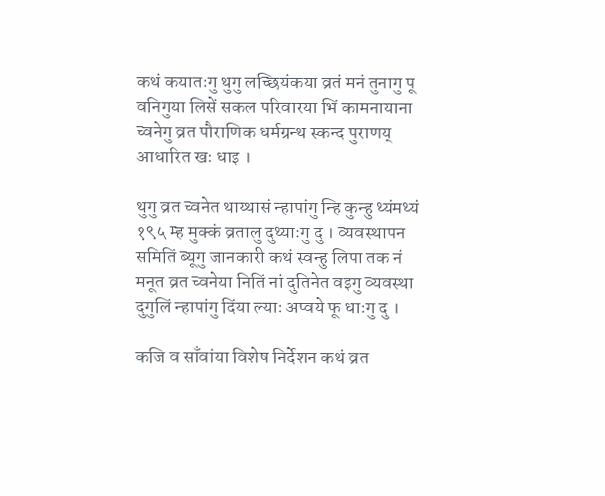कथं कयातःगु थुगु लच्छियंकया व्रतं मनं तुनागु पू वनिगुया लिसें सकल परिवारया भिं कामनायाना च्वनेगु व्रत पौराणिक धर्मग्रन्थ स्कन्द पुराणय् आधारित खः धाइ ।

थुगु व्रत च्वनेत थाय्थासं न्हापांगु न्हि कुन्हु थ्यंमथ्यं १९५ म्ह मुक्कं व्रतालु दुथ्याःगु दु । व्यवस्थापन समितिं ब्यूगु जानकारी कथं स्वन्हु लिपा तक नं मनूत व्रत च्वनेया नितिं नां दुतिनेत वइगु व्यवस्था दुगुलिं न्हापांगु दिंया ल्याः अप्वये फू धाःगु दु ।

कजि व साँवांया विशेष निर्देशन कथं व्रत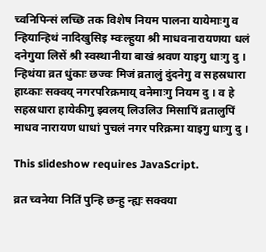च्वनिपिन्सं लच्छि तक विशेष नियम पालना यायेमाःगु व न्हियान्हिथं नादिखुसिइ म्वःल्हुया श्री माधवनारायणया धलं दनेगुया लिसें श्री स्वस्थानीया बाखं श्रवण याइगु धाःगु दु । न्हिथंया व्रत धुंकाः छज्वः मिजं व्रतालुं दुंदनेगु व सहस्रधारा हाय्काः सक्वय् नगरपरिक्रमाय् वनेमाःगु नियम दु । व हे सहस्रधारा हायेकीगु झ्वलय् लिउलिउ मिसापिं व्रतालुपिं माधव नारायण धाधां पुचलं नगर परिक्रमा याइगु धाःगु दु ।

This slideshow requires JavaScript.

व्रत च्वनेया नितिं पुन्हि छन्हु न्ह्यः सक्वया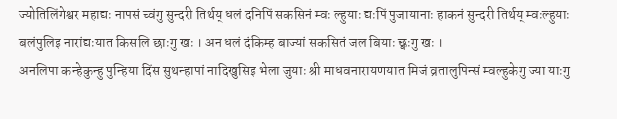ज्योतिलिंगेश्वर महाद्यः नापसं च्वंगु सुन्दरी तिर्थय् धलं दनिपिं सकसिनं म्वः ल्हुयाः द्यःपिं पुजायानाः हाकनं सुन्दरी तिर्थय् म्वःल्हुयाः बलंपुलिइ नारांद्यःयात किसलि छाःगु खः । अन धलं दंकिम्ह बाज्यां सकसितं जल बियाः छ्वःगु खः ।
अनलिपा कन्हेकुन्हु पुन्हिया दिंस सुथन्हापां नादिखुसिइ भेला जुयाः श्री माधवनारायणयात मिजं व्रतालुपिन्सं म्वल्हुकेगु ज्या याःगु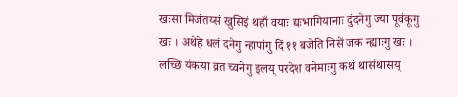खःसा मिजंतय्सं खुसिइं थहाँ वयाः द्यःभागियानाः दुंदनेगु ज्या पूवंकूगु खः । अथेहे धलं दनेगु न्हापांगु दिं ११ बजेति निसें जक न्ह्याःगु खः ।
लच्छि यंकया व्रत च्वनेगु इलय् परदेश वनेमाःगु कथं थासंथासय्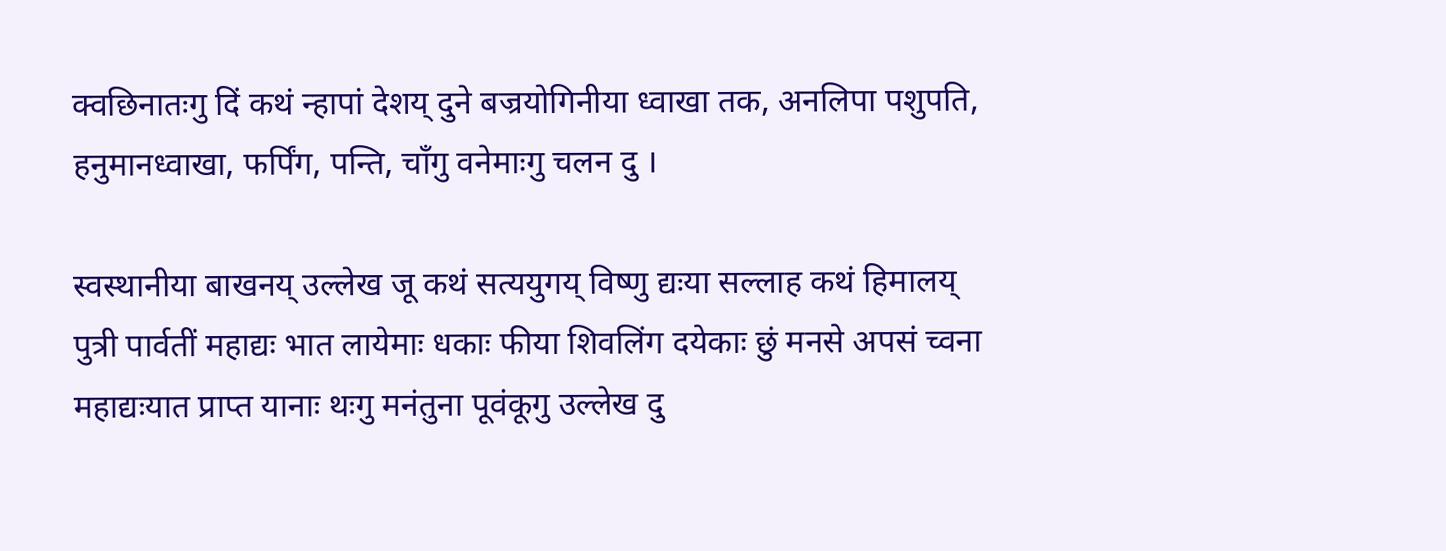क्वछिनातःगु दिं कथं न्हापां देशय् दुने बज्रयोगिनीया ध्वाखा तक, अनलिपा पशुपति, हनुमानध्वाखा, फर्पिंग, पन्ति, चाँगु वनेमाःगु चलन दु ।

स्वस्थानीया बाखनय् उल्लेख जू कथं सत्ययुगय् विष्णु द्यःया सल्लाह कथं हिमालय् पुत्री पार्वतीं महाद्यः भात लायेमाः धकाः फीया शिवलिंग दयेकाः छुं मनसे अपसं च्वना महाद्यःयात प्राप्त यानाः थःगु मनंतुना पूवंकूगु उल्लेख दु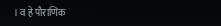। व हे पौराणिक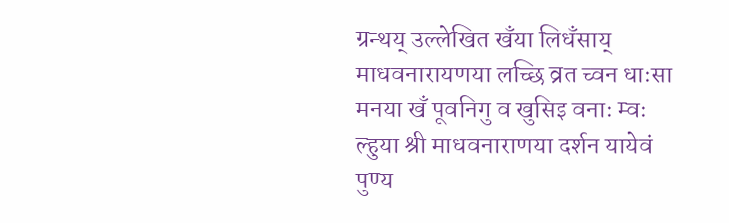ग्रन्थय् उल्लेखित खँया लिधँसाय् माधवनारायणया लच्छि व्रत च्वन धाःसा मनया खँ पूवनिगु व खुसिइ वनाः म्वः ल्हुया श्री माधवनाराणया दर्शन यायेवं पुण्य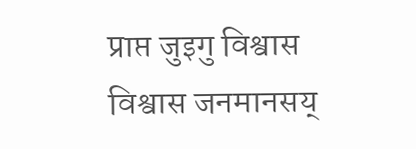प्राप्त जुइगु विश्वास विश्वास जनमानसय्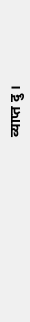व्याप्त दु ।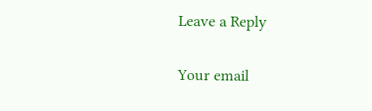Leave a Reply

Your email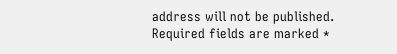address will not be published. Required fields are marked *